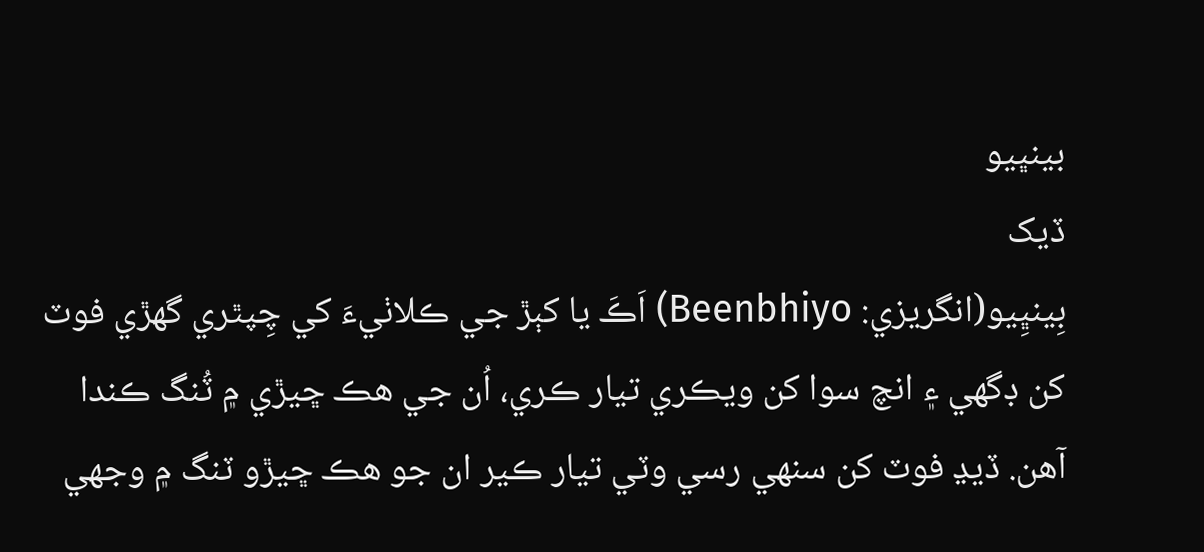بينڀيو
ڏيک
بِينڀِيو(انگريزي: Beenbhiyo) اَڪَ يا کٻڙ جي ڪلاٺيءَ کي چِپٿري گهڙي فوٽ کن ڊگهي ۽ انچ سوا کن ويڪري تيار ڪري، اُن جي هڪ ڇيڙي ۾ ٽُنگ ڪندا آهن. ڏيڍ فوٽ کن سنهي رسي وٽي تيار ڪير ان جو هڪ ڇيڙو ٽنگ ۾ وجهي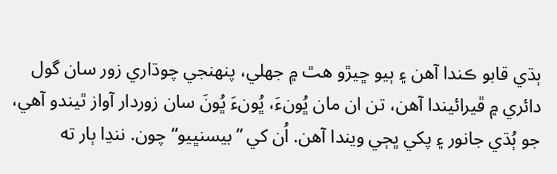ٻڌي قابو ڪندا آهن ۽ ٻيو ڇيڙو هٿ ۾ جهلي، پنهنجي چوڌاري زور سان گول دائري ۾ ڦيرائيندا آهن، تن ان مان ڀُونءَ، ڀُونءَ ڀُونَ سان زوردار آواز ٿيندو آهي، جو ٻُڌي جانور ۽ پکي ڀڄي ويندا آهن. اُن کي ”بيسنڀيو“ چون. ننڍا ٻار ته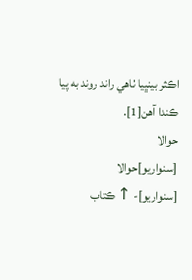اڪثر بينڀيا ٺاهي راند روند به پيا ڪندا آهن[1].
حوالا
[سنواريو]حوالا
[سنواريو]- ↑ ڪتاب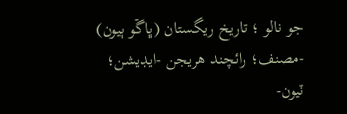جو نالو ؛ تاريخ ريگستان (ڀاڱو ٻيون) -مصنف؛ رائچند هريجن -ايڊيشن؛ ٽيون-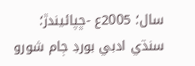سال؛ 2005ع -ڇپائيندڙ؛ سنڌي ادبي بورڊ ڄام شورو